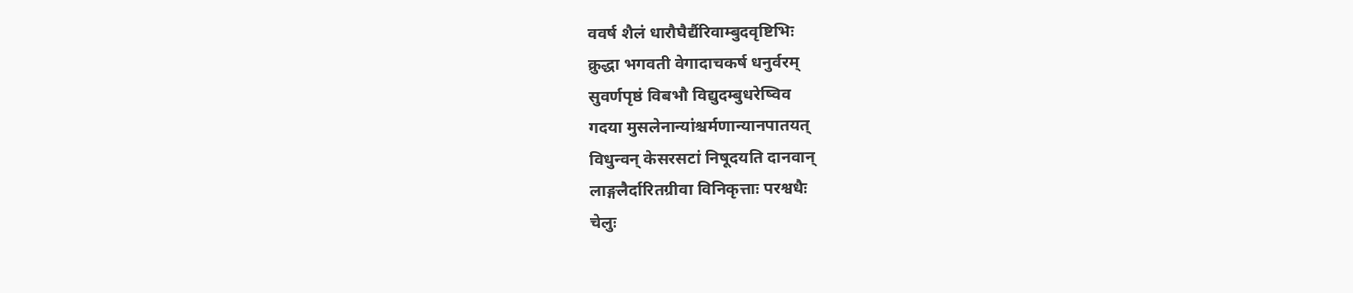ववर्ष शैलं धारौघैर्द्यैरिवाम्बुदवृष्टिभिः
क्रुद्धा भगवती वेगादाचकर्ष धनुर्वरम्
सुवर्णपृष्ठं विबभौ विद्युदम्बुधरेष्विव
गदया मुसलेनान्यांश्चर्मणान्यानपातयत्
विधुन्वन् केसरसटां निषूदयति दानवान्
लाङ्गलैर्दारितग्रीवा विनिकृत्ताः परश्वधैः
चेलुः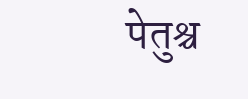पेतुश्च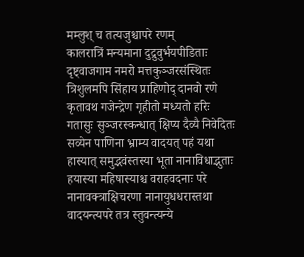मम्लुश् च तत्यजुश्चापरे रणम्
कालरात्रिं मन्यमाना दुद्रुवुर्भयपीडिताः
दृष्ट्वाजगाम नमरो मत्तकुञ्जरसंस्थितः
त्रिशुलमपि सिंहाय प्राहिणोद् दानवो रणे
कृतावथ गजेन्द्रेण गृहीतो मध्यतो हरिः
गतासुः सुञ्जरस्कन्धात् क्षिप्य दैव्यै निवेदितः
सव्येन पाणिना भ्राम्य वादयत् पहं यथा
हास्यात् समुद्भवंस्तस्या भूता नानाविधाद्भुताः
हयास्या महिषास्याश्च वराहवदनाः परे
नानावक्त्राक्षिचरणा नानायुधधरास्तथा
वादयन्त्यपरे तत्र स्तुवन्त्यन्ये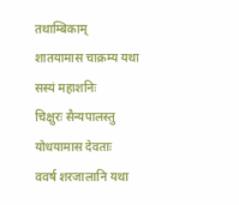तथाम्बिकाम्
शातयामास चाक्रम्य यथा सस्यं महाशनिः
चिक्षुरः सैन्यपालस्तु योधयामास देवताः
ववर्ष शरजालानि यथा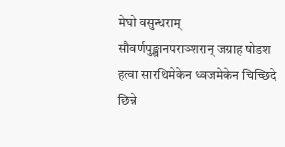मेघो वसुन्धराम्
सौवर्णपुङ्खानपराञ्शरान् जग्राह षोडश
हत्वा सारथिमेकेन ध्वजमेकेन चिच्छिदे
छिन्ने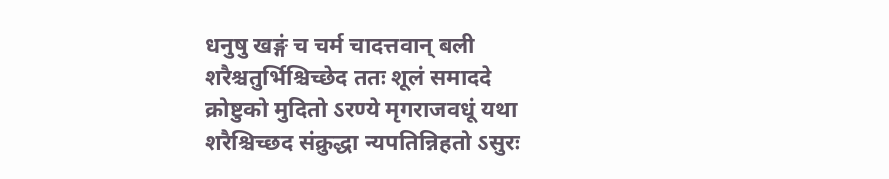धनुषु खङ्गं च चर्म चादत्तवान् बली
शरैश्चतुर्भिश्चिच्छेद ततः शूलं समाददे
क्रोष्टुको मुदितो ऽरण्ये मृगराजवधूं यथा
शरैश्चिच्छद संक्रुद्धा न्यपतिन्निहतो ऽसुरः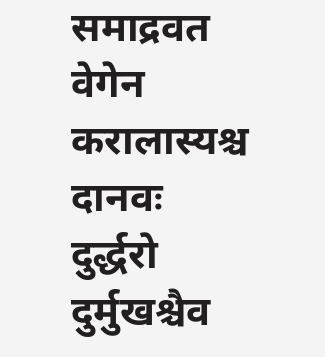समाद्रवत वेगेन करालास्यश्च दानवः
दुर्द्धरो दुर्मुखश्चैव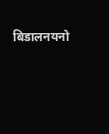बिडालनयनो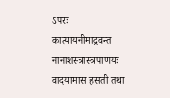ऽपरः
कात्यायनीमाद्रवन्त नानाशस्त्रास्त्रपाणयः
वादयामास हसती तथा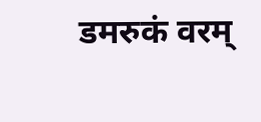डमरुकं वरम्